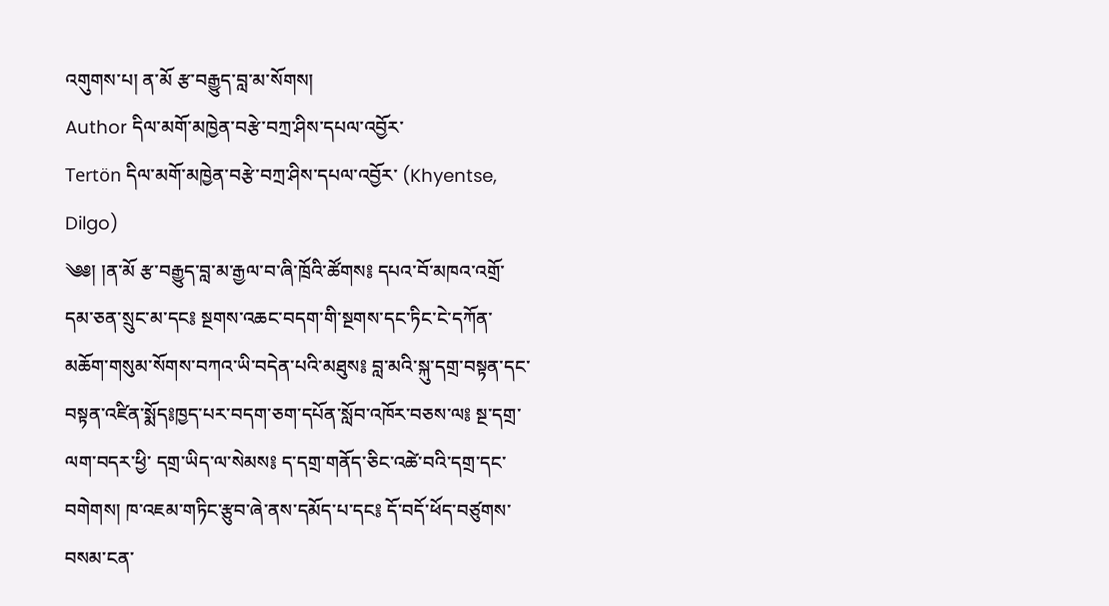འགུགས་པ། ན་མོ རྩ་བརྒྱུད་བླ་མ་སོགས།
Author དིལ་མགོ་མཁྱེན་བརྩེ་བཀྲ་ཤིས་དཔལ་འབྱོར་
Tertön དིལ་མགོ་མཁྱེན་བརྩེ་བཀྲ་ཤིས་དཔལ་འབྱོར་ (Khyentse, Dilgo)
༄༅། །ན་མོ རྩ་བརྒྱུད་བླ་མ་རྒྱལ་བ་ཞི་ཁྲོའི་ཚོགས༔ དཔའ་བོ་མཁའ་འགྲོ་དམ་ཅན་སྲུང་མ་དང༔ སྔགས་འཆང་བདག་གི་སྔགས་དང་ཏིང་ངེ་དཀོན་མཆོག་གསུམ་སོགས་བཀའ་ཡི་བདེན་པའི་མཐུས༔ བླ་མའི་སྐུ་དགྲ་བསྟན་དང་བསྟན་འཛིན་སྨོད༔ཁྱད་པར་བདག་ཅག་དཔོན་སློབ་འཁོར་བཅས་ལ༔ སྔ་དགྲ་ལག་བདཪ་ཕྱི་ དགྲ་ཡིད་ལ་སེམས༔ ད་དགྲ་གནོད་ཅིང་འཚེ་བའི་དགྲ་དང་བགེགས། ཁ་འཇམ་གཏིང་རྩུབ་ཞེ་ནས་དམོད་པ་དང༔ དོ་བདོ་ཕོད་བཙུགས་བསམ་ངན་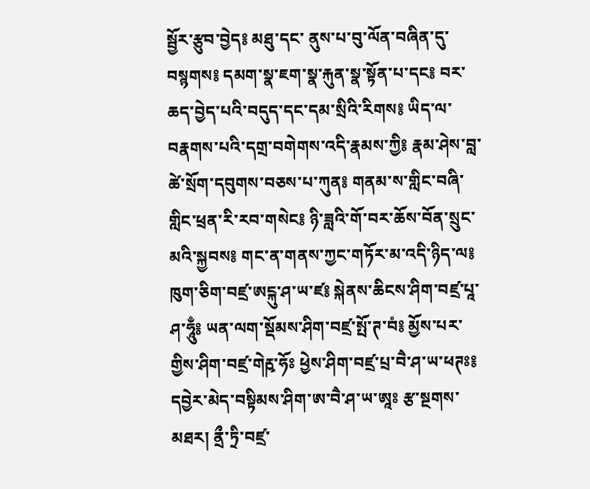སྦྱོར་རྩུབ་བྱེད༔ མཐུ་དང་ ནུས་པ་བུ་ལོན་བཞིན་དུ་བསྙགས༔ དམག་སྣ་ཇག་སྣ་རྐུན་སྣ་སྟོན་པ་དང༔ བར་ཆད་བྱེད་པའི་བདུད་དང་དམ་སྲིའི་རིགས༔ ཡིད་ལ་བརྣགས་པའི་དགྲ་བགེགས་འདི་རྣམས་ཀྱི༔ རྣམ་ཤེས་བླ་ཚེ་སྲོག་དབུགས་བཅས་པ་ཀུན༔ གནམ་ས་གླིང་བཞི་གླིང་ཕྲན་རི་རབ་གསེང༔ ཉི་ཟླའི་གོ་བར་ཆོས་བོན་སྲུང་མའི་སྐྱབས༔ གང་ན་གནས་ཀྱང་གཏོར་མ་འདི་ཉིད་ལ༔ ཁུག་ཅིག་བཛྲ་ཨངྐུ་ཤ་ཡ་ཛ༔ སྐེནས་ཆིངས་ཤིག་བཛྲ་པཱ་ཤ་ཧཱུྃ༔ ཡན་ལག་སྡོམས་ཤིག་བཛྲ་སྤོ་ཊ་བཾ༔ མྱོས་པར་གྱིས་ཤིག་བཛྲ་གེརྵ་ཧོཿ ཕྱེས་ཤིག་བཛྲ་པྲ་བཻ་ཤ་ཡ་ཕཊཿ༔ དབྱེར་མེད་བསྟིམས་ཤིག་ཨ་བཻ་ཤ་ཡ་ཨཱཿ རྩ་སྔགས་མཐར། ནྲྀ་ཏྲི་བཛྲ་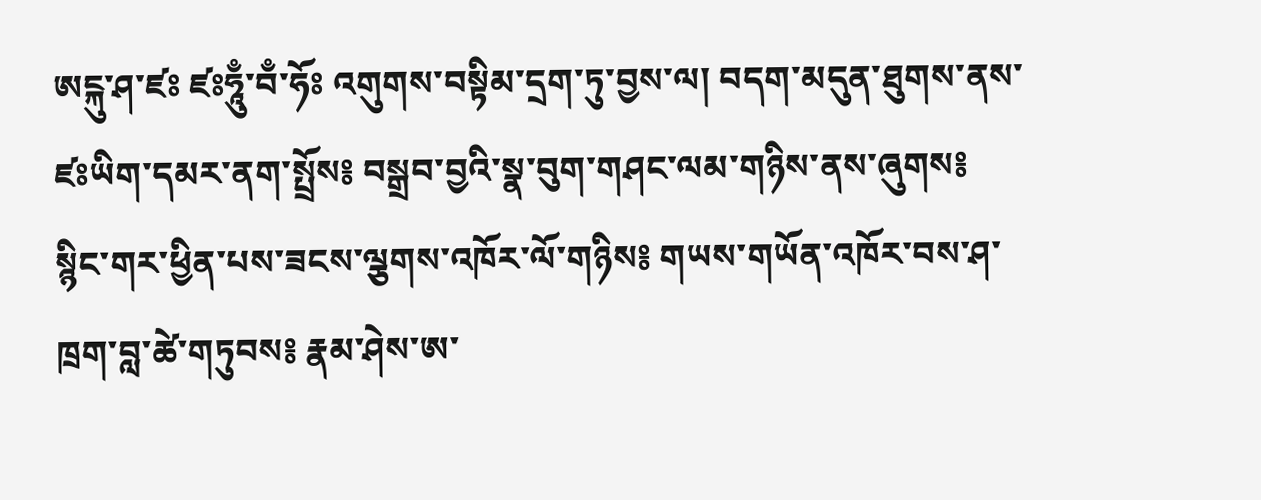ཨངྐུ་ཤ་ཛཿ ཛཿཧཱུྃ་བྃ་ཧོཿ འགུགས་བསྟིམ་དྲག་ཏུ་བྱས་ལ། བདག་མདུན་ཐུགས་ནས་ཛཿཡིག་དམར་ནག་སྤྲོས༔ བསྒྲབ་བྱའི་སྣ་བུག་གཤང་ལམ་གཉིས་ནས་ཞུགས༔ སྙིང་གར་ཕྱིན་པས་ཟངས་ལྕགས་འཁོར་ལོ་གཉིས༔ གཡས་གཡོན་འཁོར་བས་ཤ་ཁྲག་བླ་ཚེ་གཏུབས༔ རྣམ་ཤེས་ཨ་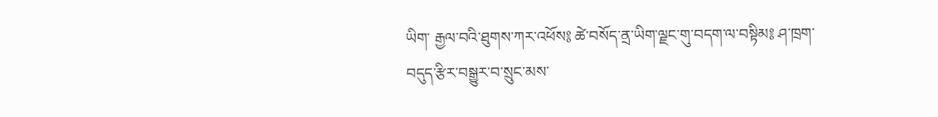ཡིག་ རྒྱལ་བའི་ཐུགས་ཀར་འཕོས༔ ཚེ་བསོད་ནྲ་ཡིག་ལྗང་གུ་བདག་ལ་བསྟིམ༔ ཤ་ཁྲག་བདུད་རྩིར་བསྒྱུར་བ་སྲུང་མས་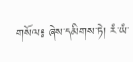གསོལ༔ ཞེས་དམིགས་ཏེ། རཾ་ཡཾ་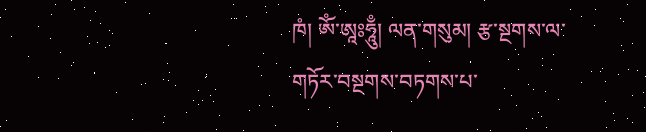ཁཾ། ཨོཾ་ཨཱཿཧཱུྃ། ལན་གསུམ། རྩ་སྔགས་ལ་གཏོར་བསྔགས་བཏགས་པ་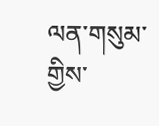ལན་གསུམ་གྱིས་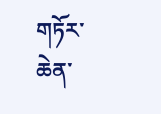གཏོར་ཆེན་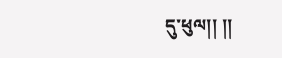དུ་ཕུལ།། །།